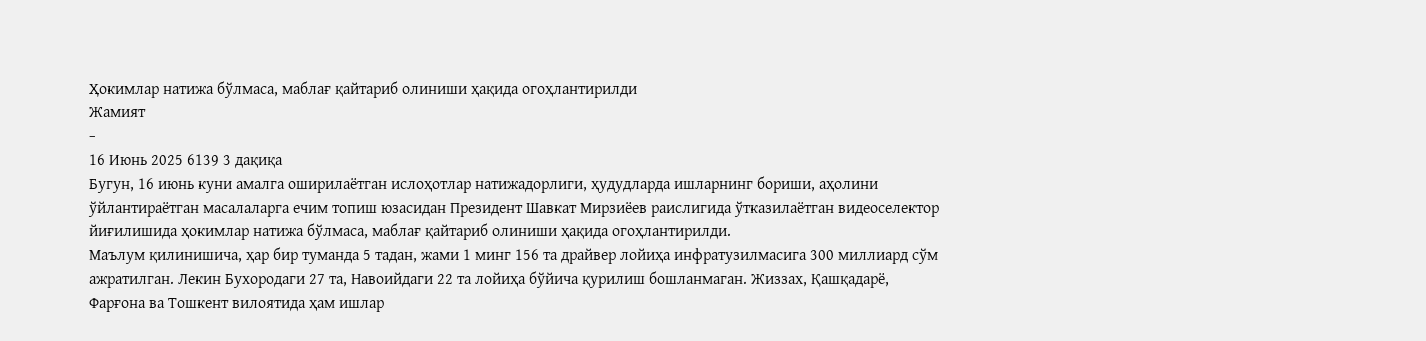Ҳокимлар натижа бўлмаса, маблағ қайтариб олиниши ҳақида огоҳлантирилди
Жамият
−
16 Июнь 2025 6139 3 дақиқа
Бугун, 16 июнь куни амалга оширилаётган ислоҳотлар натижадорлиги, ҳудудларда ишларнинг бориши, аҳолини ўйлантираётган масалаларга ечим топиш юзасидан Президент Шавкат Мирзиёев раислигида ўтказилаётган видеоселектор йиғилишида ҳокимлар натижа бўлмаса, маблағ қайтариб олиниши ҳақида огоҳлантирилди.
Маълум қилинишича, ҳар бир туманда 5 тадан, жами 1 минг 156 та драйвер лойиҳа инфратузилмасига 300 миллиард сўм ажратилган. Лекин Бухородаги 27 та, Навоийдаги 22 та лойиҳа бўйича қурилиш бошланмаган. Жиззах, Қашқадарё, Фарғона ва Тошкент вилоятида ҳам ишлар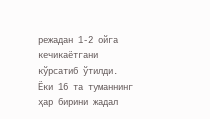режадан 1-2 ойга кечикаётгани кўрсатиб ўтилди.
Ёки 16 та туманнинг ҳар бирини жадал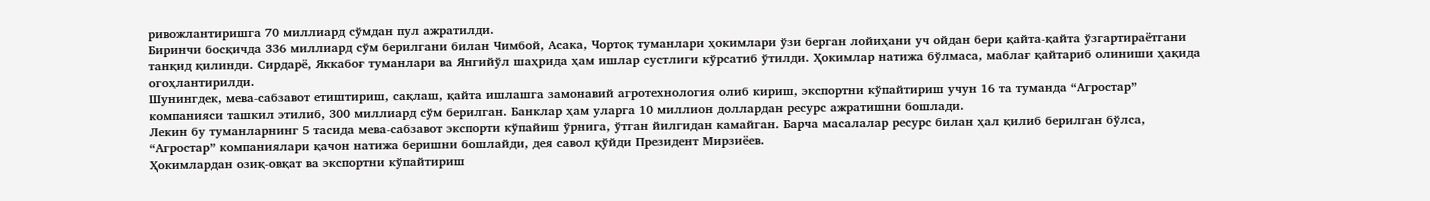ривожлантиришга 70 миллиард сўмдан пул ажратилди.
Биринчи босқичда 336 миллиард сўм берилгани билан Чимбой, Асака, Чортоқ туманлари ҳокимлари ўзи берган лойиҳани уч ойдан бери қайта-қайта ўзгартираётгани танқид қилинди. Сирдарё, Яккабоғ туманлари ва Янгийўл шаҳрида ҳам ишлар сустлиги кўрсатиб ўтилди. Ҳокимлар натижа бўлмаса, маблағ қайтариб олиниши ҳақида огоҳлантирилди.
Шунингдек, мева-сабзавот етиштириш, сақлаш, қайта ишлашга замонавий агротехнология олиб кириш, экспортни кўпайтириш учун 16 та туманда “Агростар” компанияси ташкил этилиб, 300 миллиард сўм берилган. Банклар ҳам уларга 10 миллион доллардан ресурс ажратишни бошлади.
Лекин бу туманларнинг 5 тасида мева-сабзавот экспорти кўпайиш ўрнига, ўтган йилгидан камайган. Барча масалалар ресурс билан ҳал қилиб берилган бўлса, “Агростар” компаниялари қачон натижа беришни бошлайди, дея савол қўйди Президент Мирзиёев.
Ҳокимлардан озиқ-овқат ва экспортни кўпайтириш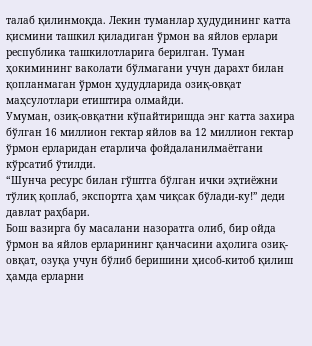талаб қилинмоқда. Лекин туманлар ҳудудининг катта қисмини ташкил қиладиган ўрмон ва яйлов ерлари республика ташкилотларига берилган. Туман ҳокимининг ваколати бўлмагани учун дарахт билан қопланмаган ўрмон ҳудудларида озиқ-овқат маҳсулотлари етиштира олмайди.
Умуман, озиқ-овқатни кўпайтиришда энг катта захира бўлган 16 миллион гектар яйлов ва 12 миллион гектар ўрмон ерларидан етарлича фойдаланилмаётгани кўрсатиб ўтилди.
“Шунча ресурс билан гўштга бўлган ички эҳтиёжни тўлиқ қоплаб, экспортга ҳам чиқсак бўлади-ку!” деди давлат раҳбари.
Бош вазирга бу масалани назоратга олиб, бир ойда ўрмон ва яйлов ерларининг қанчасини аҳолига озиқ-овқат, озуқа учун бўлиб беришини ҳисоб-китоб қилиш ҳамда ерларни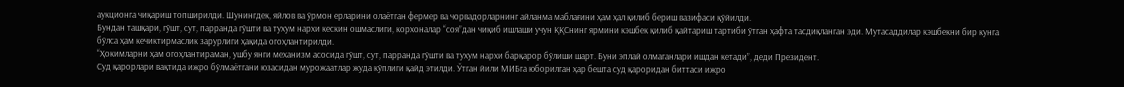аукционга чиқариш топширилди. Шунингдек, яйлов ва ўрмон ерларини олаётган фермер ва чорвадорларнинг айланма маблағини ҳам ҳал қилиб бериш вазифаси қўйилди.
Бундан ташқари, гўшт, сут, парранда гўшти ва тухум нархи кескин ошмаслиги, корхоналар “соя”дан чиқиб ишлаши учун ҚҚСнинг ярмини кэшбек қилиб қайтариш тартиби ўтган ҳафта тасдиқланган эди. Мутасаддилар кэшбекни бир кунга бўлса ҳам кечиктирмаслик зарурлиги ҳақида огоҳлантирилди.
“Ҳокимларни ҳам огоҳлантираман, ушбу янги механизм асосида гўшт, сут, парранда гўшти ва тухум нархи барқарор бўлиши шарт. Буни эплай олмаганлари ишдан кетади”, деди Президент.
Суд қарорлари вақтида ижро бўлмаётгани юзасидан мурожаатлар жуда кўплиги қайд этилди. Ўтган йили МИБга юборилган ҳар бешта суд қароридан биттаси ижро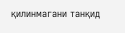қилинмагани танқид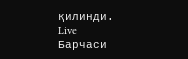қилинди.
Live
Барчаси